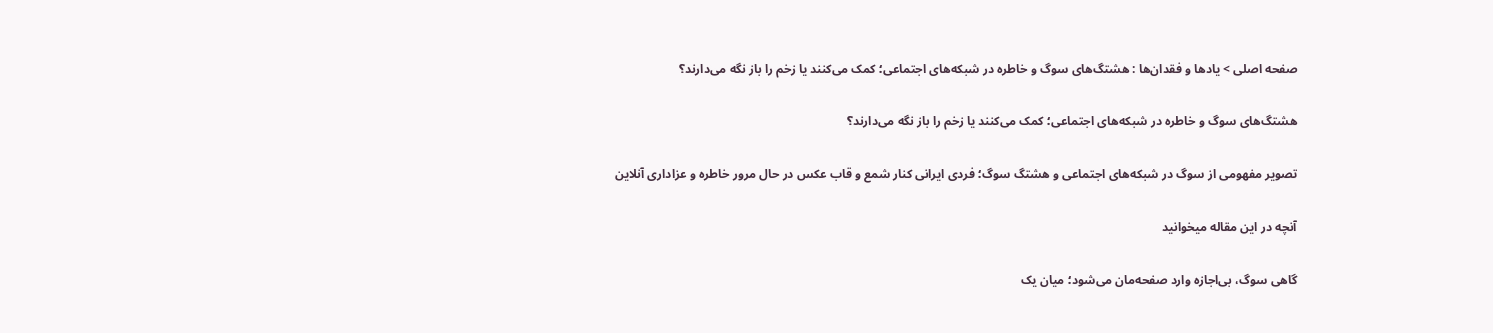صفحه اصلی > یادها و فقدان‌ها : هشتگ‌های سوگ و خاطره در شبکه‌های اجتماعی؛ کمک می‌کنند یا زخم را باز نگه می‌دارند؟

هشتگ‌های سوگ و خاطره در شبکه‌های اجتماعی؛ کمک می‌کنند یا زخم را باز نگه می‌دارند؟

تصویر مفهومی از سوگ در شبکه‌های اجتماعی و هشتگ سوگ؛ فردی ایرانی کنار شمع و قاب عکس در حال مرور خاطره و عزاداری آنلاین

آنچه در این مقاله میخوانید

گاهی سوگ، بی‌اجازه وارد صفحه‌مان می‌شود؛ میان یک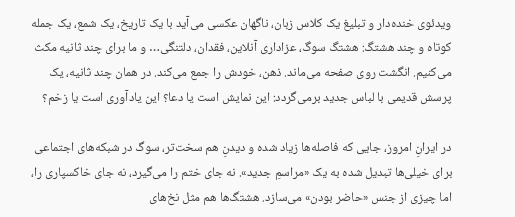ویدئوی خنده‌دار و تبلیغ یک کلاس زبان، ناگهان عکسی می‌آید با یک تاریخ، یک شمع، یک جمله کوتاه و چند هشتگ: هشتگ سوگ، عزاداری آنلاین، فقدان، دلتنگی… و ما برای چند ثانیه مکث می‌کنیم. انگشت روی صفحه می‌ماند. ذهن، خودش را جمع می‌کند. در همان چند ثانیه، یک پرسش قدیمی با لباس جدید برمی‌گردد: این نمایش است یا دعا؟ این یادآوری است یا زخم؟

در ایرانِ امروز، جایی که فاصله‌ها زیاد شده و دیدنِ هم سخت‌تر، سوگ در شبکه‌های اجتماعی برای خیلی‌ها تبدیل شده به یک «مراسمِ جدید». نه جای ختم را می‌گیرد، نه جای خاکسپاری را، اما چیزی از جنس «حاضر بودن» می‌سازد. هشتگ‌ها هم مثل نخ‌های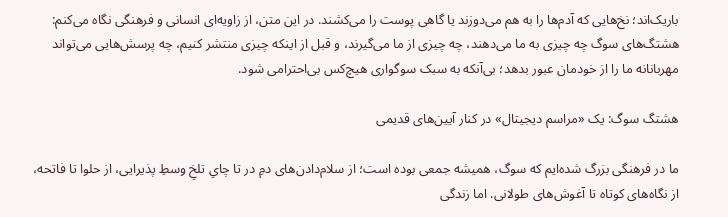باریک‌اند؛ نخ‌هایی که آدم‌ها را به هم می‌دوزند یا گاهی پوست را می‌کشند. در این متن، از زاویه‌ای انسانی و فرهنگی نگاه می‌کنم: هشتگ‌های سوگ چه چیزی به ما می‌دهند، چه چیزی از ما می‌گیرند، و قبل از اینکه چیزی منتشر کنیم، چه پرسش‌هایی می‌تواند مهربانانه ما را از خودمان عبور بدهد؛ بی‌آنکه به سبک سوگواری هیچ‌کس بی‌احترامی شود.

هشتگ سوگ: یک «مراسم دیجیتال» در کنار آیین‌های قدیمی

ما در فرهنگی بزرگ شده‌ایم که سوگ، همیشه جمعی بوده است؛ از سلام‌دادن‌های دمِ در تا چایِ تلخِ وسطِ پذیرایی، از حلوا تا فاتحه، از نگاه‌های کوتاه تا آغوش‌های طولانی. اما زندگی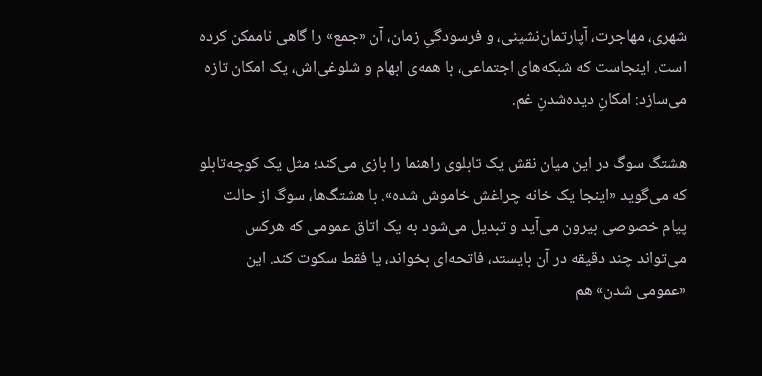شهری، مهاجرت، آپارتمان‌نشینی، و فرسودگیِ زمان، آن «جمع» را گاهی ناممکن کرده است. اینجاست که شبکه‌های اجتماعی، با همه‌ی ابهام و شلوغی‌اش، یک امکان تازه می‌سازد: امکانِ دیده‌شدنِ غم.

هشتگ سوگ در این میان نقش یک تابلوی راهنما را بازی می‌کند؛ مثل یک کوچه‌تابلو که می‌گوید «اینجا یک خانه چراغش خاموش شده». با هشتگ‌ها، سوگ از حالت پیام خصوصی بیرون می‌آید و تبدیل می‌شود به یک اتاق عمومی که هرکس می‌تواند چند دقیقه در آن بایستد، فاتحه‌ای بخواند، یا فقط سکوت کند. این «عمومی شدن» هم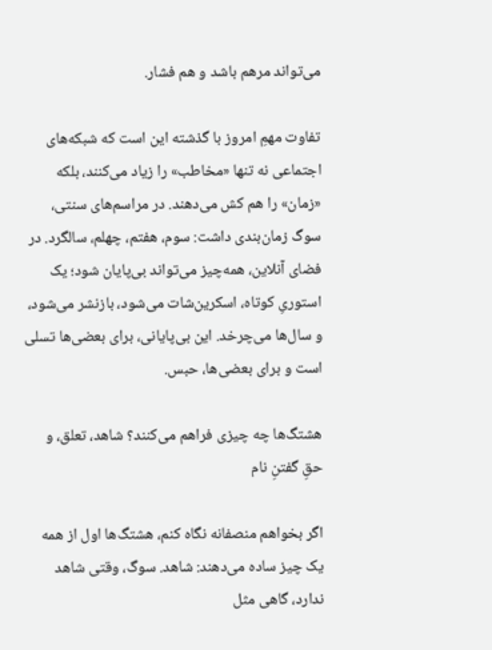می‌تواند مرهم باشد و هم فشار.

تفاوت مهمِ امروز با گذشته این است که شبکه‌های اجتماعی نه تنها «مخاطب» را زیاد می‌کنند، بلکه «زمان» را هم کش می‌دهند. در مراسم‌های سنتی، سوگ زمان‌بندی داشت: سوم، هفتم، چهلم، سالگرد. در فضای آنلاین، همه‌چیز می‌تواند بی‌پایان شود؛ یک استوریِ کوتاه، اسکرین‌شات می‌شود، بازنشر می‌شود، و سال‌ها می‌چرخد. این بی‌پایانی، برای بعضی‌ها تسلی است و برای بعضی‌ها، حبس.

هشتگ‌ها چه چیزی فراهم می‌کنند؟ شاهد، تعلق، و حقِ گفتنِ نام

اگر بخواهم منصفانه نگاه کنم، هشتگ‌ها اول از همه یک چیز ساده می‌دهند: شاهد. سوگ، وقتی شاهد ندارد، گاهی مثل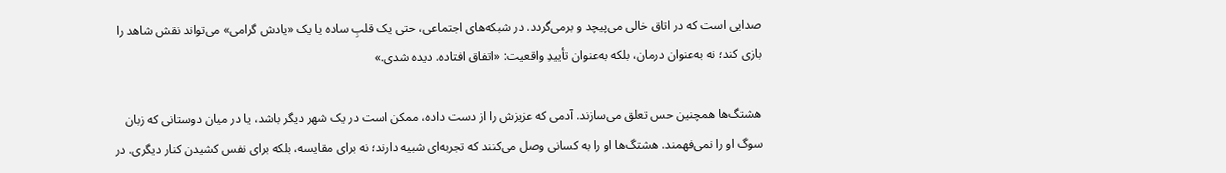صدایی است که در اتاق خالی می‌پیچد و برمی‌گردد. در شبکه‌های اجتماعی، حتی یک قلبِ ساده یا یک «یادش گرامی» می‌تواند نقش شاهد را بازی کند؛ نه به‌عنوان درمان، بلکه به‌عنوان تأییدِ واقعیت: «اتفاق افتاده. دیده شدی.»

هشتگ‌ها همچنین حس تعلق می‌سازند. آدمی که عزیزش را از دست داده، ممکن است در یک شهر دیگر باشد، یا در میان دوستانی که زبان سوگ او را نمی‌فهمند. هشتگ‌ها او را به کسانی وصل می‌کنند که تجربه‌ای شبیه دارند؛ نه برای مقایسه، بلکه برای نفس کشیدن کنار دیگری. در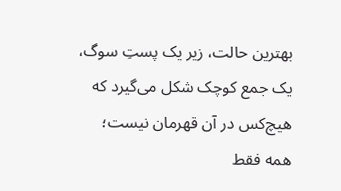بهترین حالت، زیر یک پستِ سوگ، یک جمع کوچک شکل می‌گیرد که هیچ‌کس در آن قهرمان نیست؛ همه فقط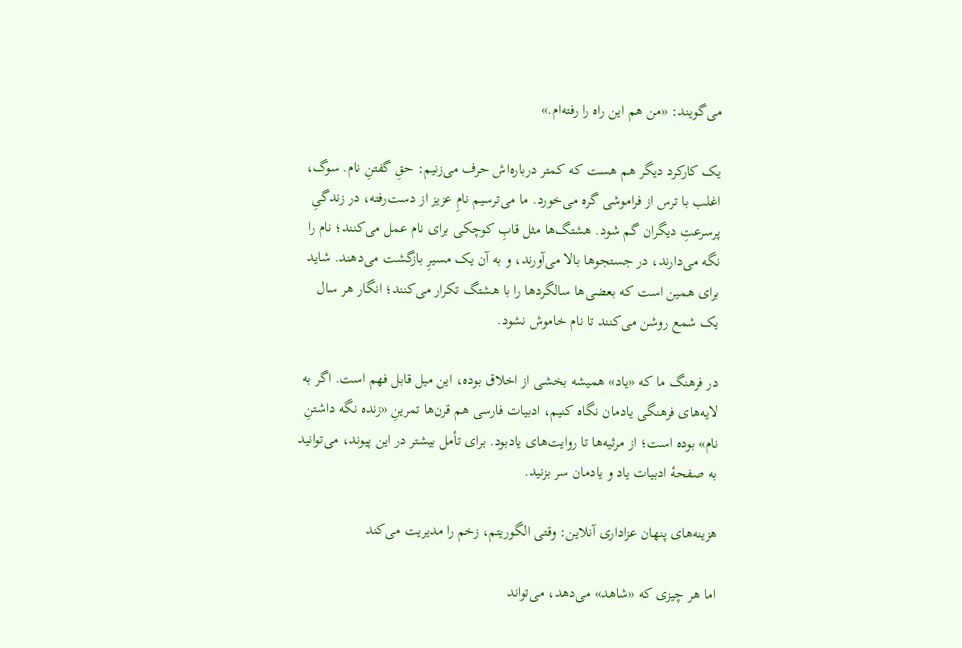می‌گویند: «من هم این راه را رفته‌ام.»

یک کارکرد دیگر هم هست که کمتر درباره‌اش حرف می‌زنیم: حقِ گفتنِ نام. سوگ، اغلب با ترس از فراموشی گره می‌خورد. ما می‌ترسیم نامِ عزیز از دست‌رفته، در زندگیِ پرسرعتِ دیگران گم شود. هشتگ‌ها مثل قابِ کوچکی برای نام عمل می‌کنند؛ نام را نگه می‌دارند، در جستجوها بالا می‌آورند، و به آن یک مسیرِ بازگشت می‌دهند. شاید برای همین است که بعضی‌ها سالگردها را با هشتگ تکرار می‌کنند؛ انگار هر سال یک شمع روشن می‌کنند تا نام خاموش نشود.

در فرهنگ ما که «یاد» همیشه بخشی از اخلاق بوده، این میل قابل فهم است. اگر به لایه‌های فرهنگی یادمان نگاه کنیم، ادبیات فارسی هم قرن‌ها تمرینِ «زنده نگه داشتنِ نام» بوده است؛ از مرثیه‌ها تا روایت‌های یادبود. برای تأمل بیشتر در این پیوند، می‌توانید به صفحهٔ ادبیات یاد و یادمان سر بزنید.

هزینه‌های پنهان عزاداری آنلاین: وقتی الگوریتم، زخم را مدیریت می‌کند

اما هر چیزی که «شاهد» می‌دهد، می‌تواند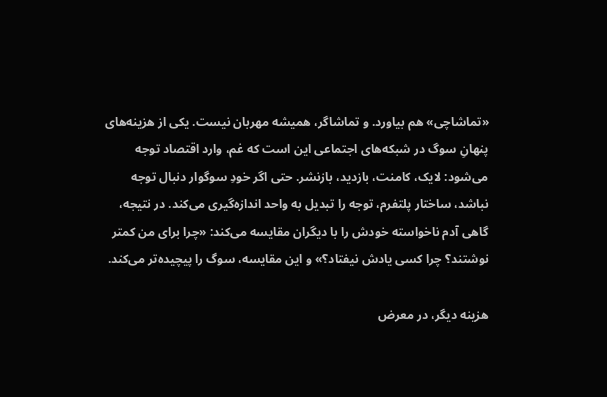«تماشاچی» هم بیاورد. و تماشاگر، همیشه مهربان نیست. یکی از هزینه‌های پنهانِ سوگ در شبکه‌های اجتماعی این است که غم، وارد اقتصاد توجه می‌شود: لایک، کامنت، بازدید، بازنشر. حتی اگر خودِ سوگوار دنبال توجه نباشد، ساختار پلتفرم، توجه را تبدیل به واحد اندازه‌گیری می‌کند. در نتیجه، گاهی آدم ناخواسته خودش را با دیگران مقایسه می‌کند: «چرا برای من کمتر نوشتند؟ چرا کسی یادش نیفتاد؟» و این مقایسه، سوگ را پیچیده‌تر می‌کند.

هزینه دیگر، در معرض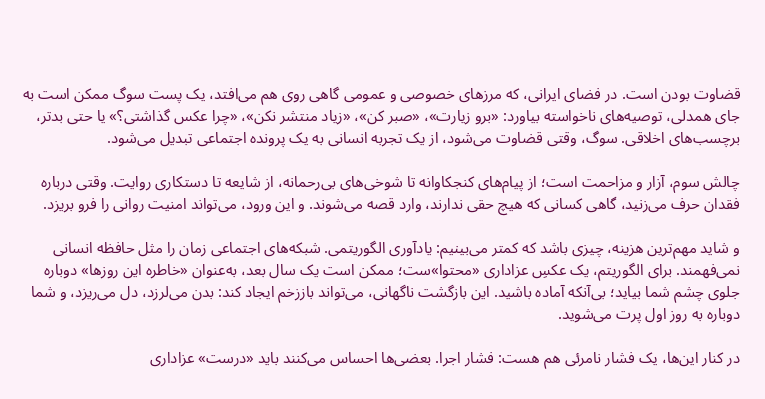قضاوت بودن است. در فضای ایرانی، که مرزهای خصوصی و عمومی گاهی روی هم می‌افتد، یک پست سوگ ممکن است به جای همدلی، توصیه‌های ناخواسته بیاورد: «برو زیارت»، «صبر کن»، «زیاد منتشر نکن»، «چرا عکس گذاشتی؟» یا حتی بدتر، برچسب‌های اخلاقی. سوگ، وقتی قضاوت می‌شود، از یک تجربه انسانی به یک پرونده اجتماعی تبدیل می‌شود.

چالش سوم، آزار و مزاحمت است؛ از پیام‌های کنجکاوانه تا شوخی‌های بی‌رحمانه، از شایعه تا دستکاری روایت. وقتی درباره فقدان حرف می‌زنید، گاهی کسانی که هیچ حقی ندارند، وارد قصه می‌شوند. و این ورود، می‌تواند امنیت روانی را فرو بریزد.

و شاید مهم‌ترین هزینه، چیزی باشد که کمتر می‌بینیم: یادآوری الگوریتمی. شبکه‌های اجتماعی زمان را مثل حافظه انسانی نمی‌فهمند. برای الگوریتم، یک عکسِ عزاداری «محتوا»ست؛ ممکن است یک سال بعد، به‌عنوان «خاطره این روزها» دوباره جلوی چشم شما بیاید؛ بی‌آنکه آماده باشید. این بازگشت ناگهانی، می‌تواند باززخم ایجاد کند: بدن می‌لرزد، دل می‌ریزد، و شما دوباره به روز اول پرت می‌شوید.

در کنار این‌ها، یک فشار نامرئی هم هست: فشار اجرا. بعضی‌ها احساس می‌کنند باید «درست» عزاداری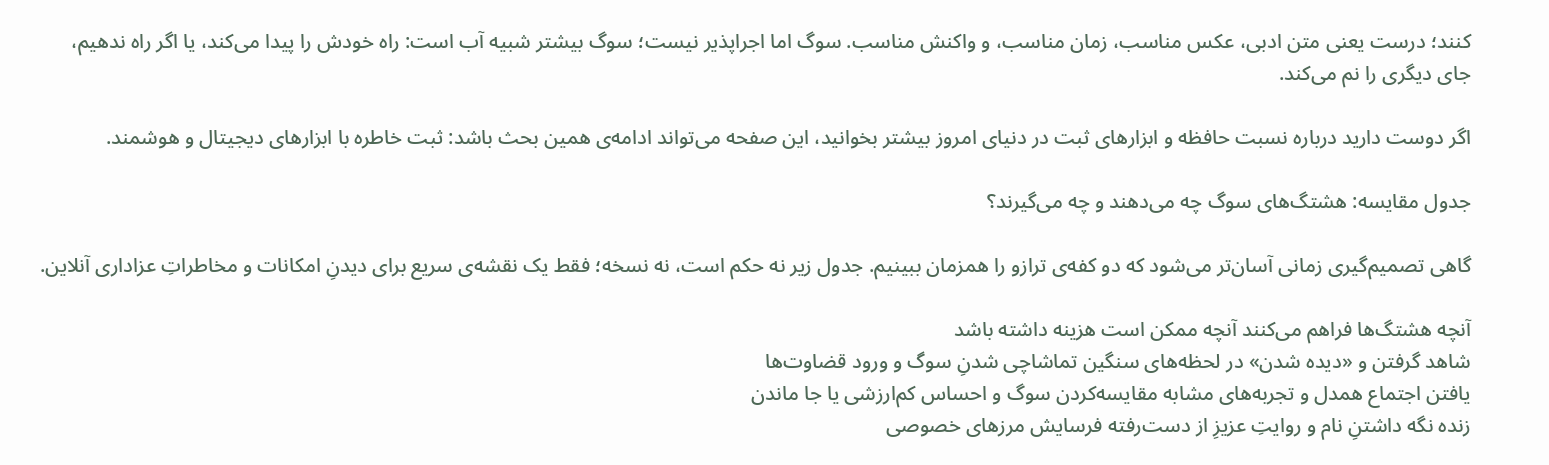کنند؛ درست یعنی متن ادبی، عکس مناسب، زمان مناسب، و واکنش مناسب. سوگ اما اجراپذیر نیست؛ سوگ بیشتر شبیه آب است: راه خودش را پیدا می‌کند، یا اگر راه ندهیم، جای دیگری را نم می‌کند.

اگر دوست دارید درباره نسبت حافظه و ابزارهای ثبت در دنیای امروز بیشتر بخوانید، این صفحه می‌تواند ادامه‌ی همین بحث باشد: ثبت خاطره با ابزارهای دیجیتال و هوشمند.

جدول مقایسه: هشتگ‌های سوگ چه می‌دهند و چه می‌گیرند؟

گاهی تصمیم‌گیری زمانی آسان‌تر می‌شود که دو کفه‌ی ترازو را همزمان ببینیم. جدول زیر نه حکم است، نه نسخه؛ فقط یک نقشه‌ی سریع برای دیدنِ امکانات و مخاطراتِ عزاداری آنلاین.

آنچه هشتگ‌ها فراهم می‌کنند آنچه ممکن است هزینه داشته باشد
شاهد گرفتن و «دیده شدن» در لحظه‌های سنگین تماشاچی شدنِ سوگ و ورود قضاوت‌ها
یافتن اجتماع همدل و تجربه‌های مشابه مقایسه‌کردن سوگ و احساس کم‌ارزشی یا جا ماندن
زنده نگه داشتنِ نام و روایتِ عزیزِ از دست‌رفته فرسایش مرزهای خصوصی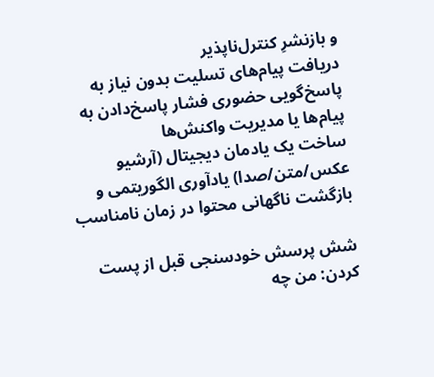و بازنشرِ کنترل‌ناپذیر
دریافت پیام‌های تسلیت بدون نیاز به پاسخ‌گویی حضوری فشار پاسخ‌دادن به پیام‌ها یا مدیریت واکنش‌ها
ساخت یک یادمان دیجیتال (آرشیو عکس/متن/صدا) یادآوری الگوریتمی و بازگشت ناگهانی محتوا در زمان نامناسب

شش پرسش خودسنجی قبل از پست کردن: من چه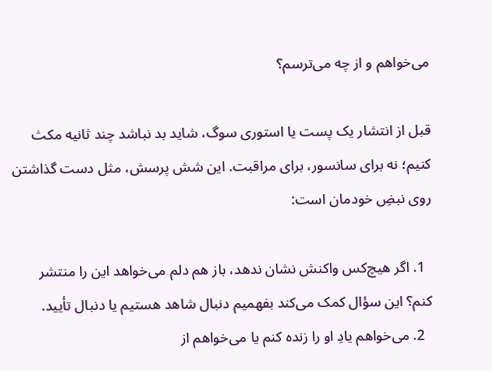می‌خواهم و از چه می‌ترسم؟

قبل از انتشار یک پست یا استوری سوگ، شاید بد نباشد چند ثانیه مکث کنیم؛ نه برای سانسور، برای مراقبت. این شش پرسش، مثل دست گذاشتن روی نبضِ خودمان است:

  1. اگر هیچ‌کس واکنش نشان ندهد، باز هم دلم می‌خواهد این را منتشر کنم؟ این سؤال کمک می‌کند بفهمیم دنبال شاهد هستیم یا دنبال تأیید.
  2. می‌خواهم یادِ او را زنده کنم یا می‌خواهم از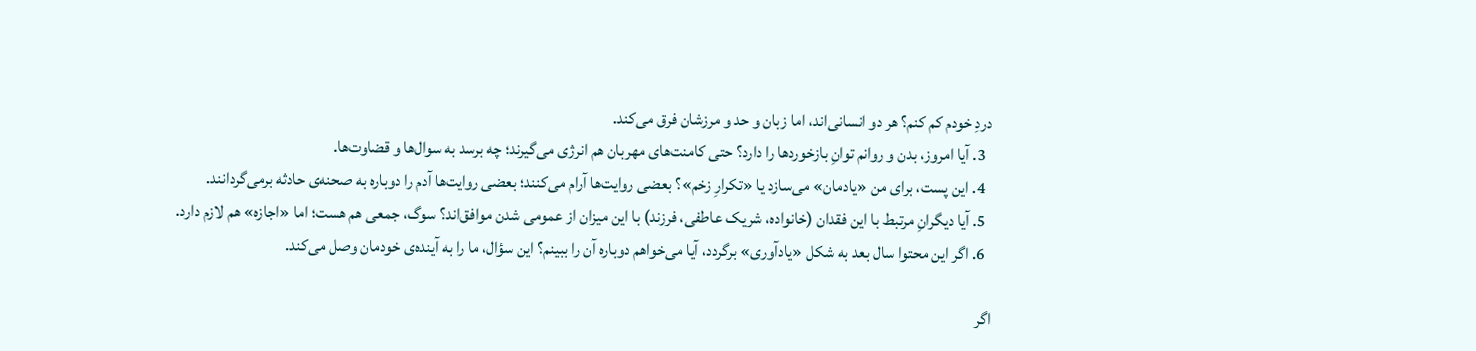دردِ خودم کم کنم؟ هر دو انسانی‌اند، اما زبان و حد و مرزشان فرق می‌کند.
  3. آیا امروز، بدن و روانم توانِ بازخوردها را دارد؟ حتی کامنت‌های مهربان هم انرژی می‌گیرند؛ چه برسد به سوال‌ها و قضاوت‌ها.
  4. این پست، برای من «یادمان» می‌سازد یا «تکرارِ زخم»؟ بعضی روایت‌ها آرام می‌کنند؛ بعضی روایت‌ها آدم را دوباره به صحنه‌ی حادثه برمی‌گردانند.
  5. آیا دیگرانِ مرتبط با این فقدان (خانواده، شریک عاطفی، فرزند) با این میزان از عمومی شدن موافق‌اند؟ سوگ، جمعی هم هست؛ اما «اجازه» هم لازم دارد.
  6. اگر این محتوا سال بعد به شکل «یادآوری» برگردد، آیا می‌خواهم دوباره آن را ببینم؟ این سؤال، ما را به آینده‌ی خودمان وصل می‌کند.

اگر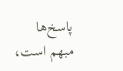پاسخ‌ها مبهم است،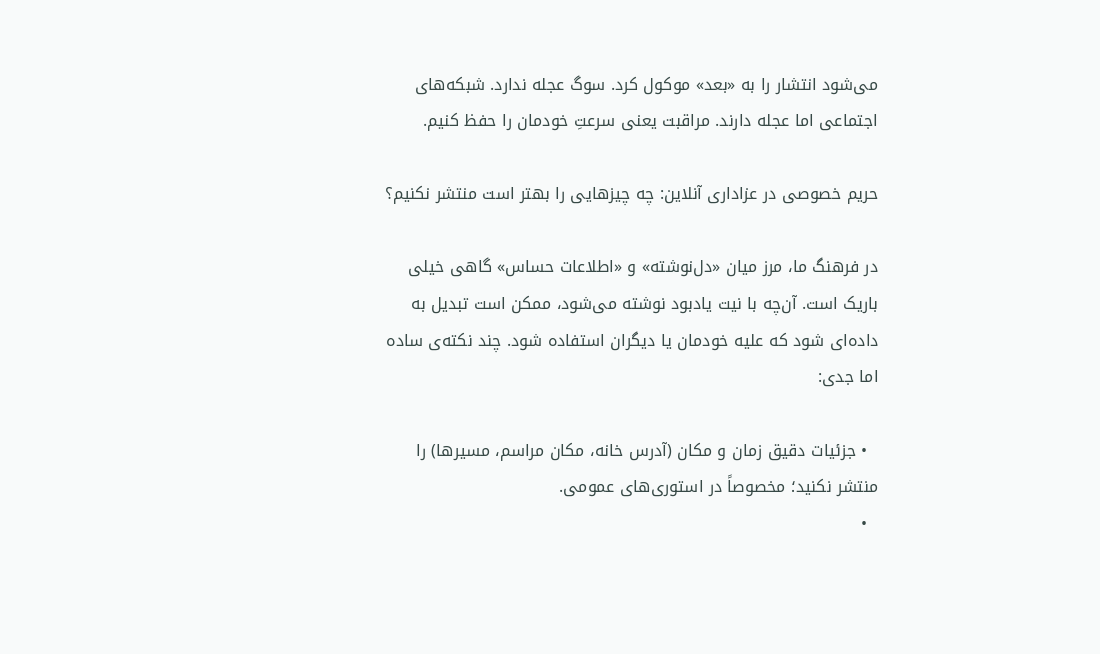می‌شود انتشار را به «بعد» موکول کرد. سوگ عجله ندارد. شبکه‌های اجتماعی اما عجله دارند. مراقبت یعنی سرعتِ خودمان را حفظ کنیم.

حریم خصوصی در عزاداری آنلاین: چه چیزهایی را بهتر است منتشر نکنیم؟

در فرهنگ ما، مرز میان «دل‌نوشته» و «اطلاعات حساس» گاهی خیلی باریک است. آن‌چه با نیت یادبود نوشته می‌شود، ممکن است تبدیل به داده‌ای شود که علیه خودمان یا دیگران استفاده شود. چند نکته‌ی ساده اما جدی:

  • جزئیات دقیق زمان و مکان (آدرس خانه، مکان مراسم، مسیرها) را منتشر نکنید؛ مخصوصاً در استوری‌های عمومی.
  •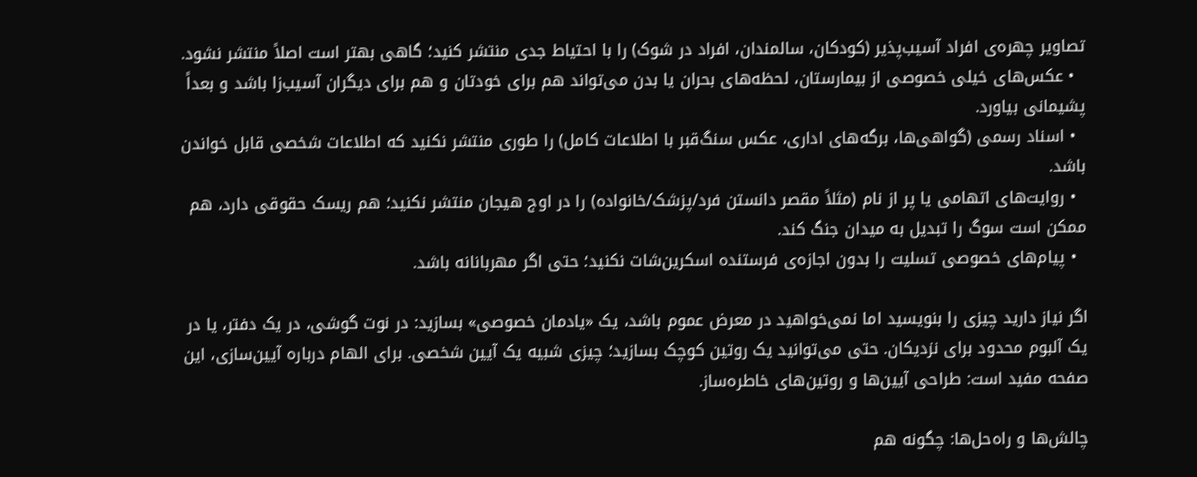تصاویر چهره‌ی افراد آسیب‌پذیر (کودکان، سالمندان، افراد در شوک) را با احتیاط جدی منتشر کنید؛ گاهی بهتر است اصلاً منتشر نشود.
  • عکس‌های خیلی خصوصی از بیمارستان، لحظه‌های بحران یا بدن می‌تواند هم برای خودتان و هم برای دیگران آسیب‌زا باشد و بعداً پشیمانی بیاورد.
  • اسناد رسمی (گواهی‌ها، برگه‌های اداری، عکس سنگ‌قبر با اطلاعات کامل) را طوری منتشر نکنید که اطلاعات شخصی قابل خواندن باشد.
  • روایت‌های اتهامی یا پر از نام (مثلاً مقصر دانستن فرد/پزشک/خانواده) را در اوج هیجان منتشر نکنید؛ هم ریسک حقوقی دارد، هم ممکن است سوگ را تبدیل به میدان جنگ کند.
  • پیام‌های خصوصی تسلیت را بدون اجازه‌ی فرستنده اسکرین‌شات نکنید؛ حتی اگر مهربانانه باشد.

اگر نیاز دارید چیزی را بنویسید اما نمی‌خواهید در معرض عموم باشد، یک «یادمان خصوصی» بسازید: در نوت گوشی، در یک دفتر، یا در یک آلبوم محدود برای نزدیکان. حتی می‌توانید یک روتین کوچک بسازید؛ چیزی شبیه یک آیین شخصی. برای الهام درباره آیین‌سازی، این صفحه مفید است: طراحی آیین‌ها و روتین‌های خاطره‌ساز.

چالش‌ها و راه‌حل‌ها: چگونه هم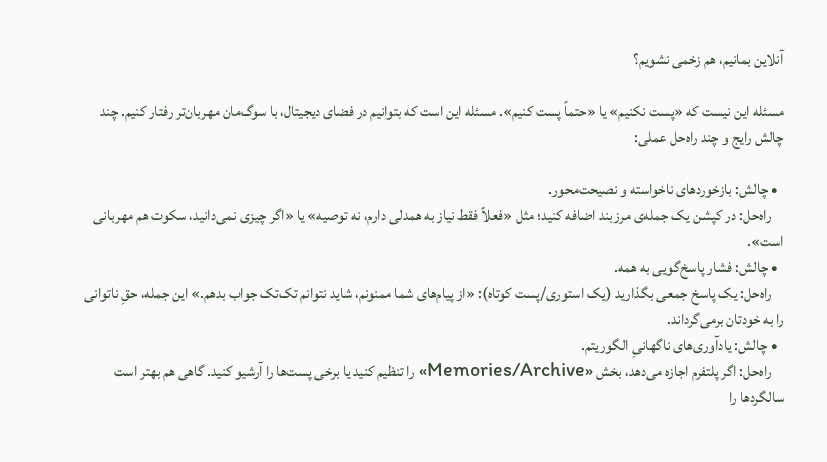آنلاین بمانیم، هم زخمی نشویم؟

مسئله این نیست که «پست نکنیم» یا «حتماً پست کنیم». مسئله این است که بتوانیم در فضای دیجیتال، با سوگ‌مان مهربان‌تر رفتار کنیم. چند چالش رایج و چند راه‌حل عملی:

  • چالش: بازخوردهای ناخواسته و نصیحت‌محور.
    راه‌حل: در کپشن یک جمله‌ی مرزبند اضافه کنید؛ مثل «فعلاً فقط نیاز به همدلی دارم، نه توصیه» یا «اگر چیزی نمی‌دانید، سکوت هم مهربانی است».
  • چالش: فشار پاسخ‌گویی به همه.
    راه‌حل: یک پاسخ جمعی بگذارید (یک استوری/پست کوتاه): «از پیام‌های شما ممنونم، شاید نتوانم تک‌تک جواب بدهم.» این جمله، حقِ ناتوانی را به خودتان برمی‌گرداند.
  • چالش: یادآوری‌های ناگهانیِ الگوریتم.
    راه‌حل: اگر پلتفرم اجازه می‌دهد، بخش «Memories/Archive» را تنظیم کنید یا برخی پست‌ها را آرشیو کنید. گاهی هم بهتر است سالگردها را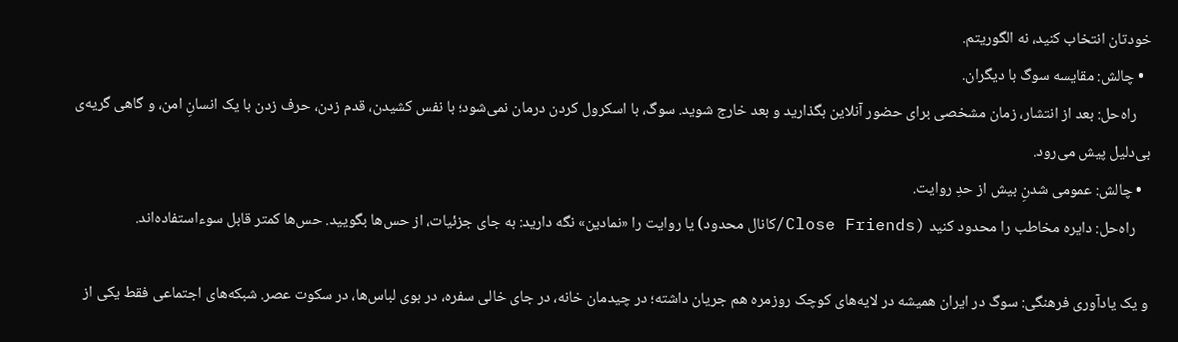خودتان انتخاب کنید، نه الگوریتم.
  • چالش: مقایسه سوگ با دیگران.
    راه‌حل: بعد از انتشار، زمان مشخصی برای حضور آنلاین بگذارید و بعد خارج شوید. سوگ، با اسکرول کردن درمان نمی‌شود؛ با نفس کشیدن، قدم زدن، حرف زدن با یک انسانِ امن، و گاهی گریه‌ی بی‌دلیل پیش می‌رود.
  • چالش: عمومی شدنِ بیش از حدِ روایت.
    راه‌حل: دایره مخاطب را محدود کنید (Close Friends/کانال محدود) یا روایت را «نمادین» نگه دارید: به جای جزئیات، از حس‌ها بگویید. حس‌ها کمتر قابل سوءاستفاده‌اند.

و یک یادآوری فرهنگی: سوگ در ایران همیشه در لایه‌های کوچک روزمره هم جریان داشته؛ در چیدمان خانه، در جای خالی سفره، در بوی لباس‌ها، در سکوت عصر. شبکه‌های اجتماعی فقط یکی از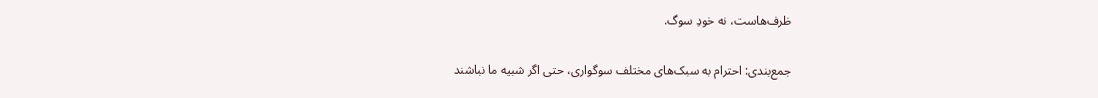ظرف‌هاست، نه خودِ سوگ.

جمع‌بندی: احترام به سبک‌های مختلف سوگواری، حتی اگر شبیه ما نباشند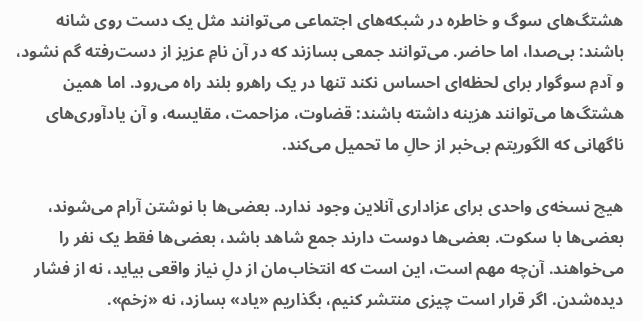هشتگ‌های سوگ و خاطره در شبکه‌های اجتماعی می‌توانند مثل یک دست روی شانه باشند: بی‌صدا، اما حاضر. می‌توانند جمعی بسازند که در آن نامِ عزیز از دست‌رفته گم نشود، و آدمِ سوگوار برای لحظه‌ای احساس نکند تنها در یک راهرو بلند راه می‌رود. اما همین هشتگ‌ها می‌توانند هزینه داشته باشند: قضاوت، مزاحمت، مقایسه، و آن یادآوری‌های ناگهانی که الگوریتم بی‌خبر از حالِ ما تحمیل می‌کند.

هیچ نسخه‌ی واحدی برای عزاداری آنلاین وجود ندارد. بعضی‌ها با نوشتن آرام می‌شوند، بعضی‌ها با سکوت. بعضی‌ها دوست دارند جمع شاهد باشد، بعضی‌ها فقط یک نفر را می‌خواهند. آن‌چه مهم است، این است که انتخاب‌مان از دلِ نیاز واقعی بیاید، نه از فشار دیده‌شدن. اگر قرار است چیزی منتشر کنیم، بگذاریم «یاد» بسازد، نه «زخم».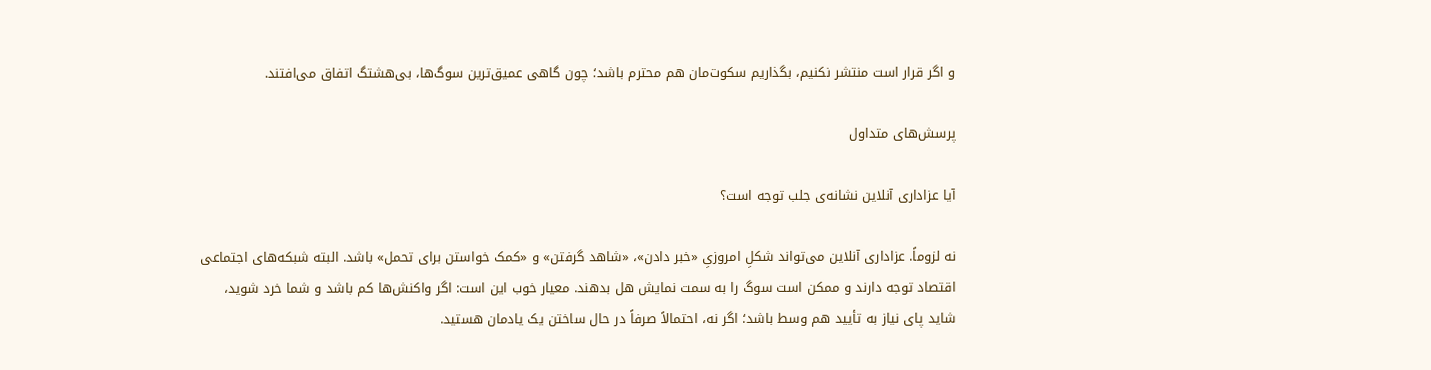و اگر قرار است منتشر نکنیم، بگذاریم سکوت‌مان هم محترم باشد؛ چون گاهی عمیق‌ترین سوگ‌ها، بی‌هشتگ اتفاق می‌افتند.

پرسش‌های متداول

آیا عزاداری آنلاین نشانه‌ی جلب توجه است؟

نه لزوماً. عزاداری آنلاین می‌تواند شکلِ امروزیِ «خبر دادن»، «شاهد گرفتن» و «کمک خواستن برای تحمل» باشد. البته شبکه‌های اجتماعی اقتصاد توجه دارند و ممکن است سوگ را به سمت نمایش هل بدهند. معیار خوب این است: اگر واکنش‌ها کم باشد و شما خرد شوید، شاید پای نیاز به تأیید هم وسط باشد؛ اگر نه، احتمالاً صرفاً در حال ساختن یک یادمان هستید.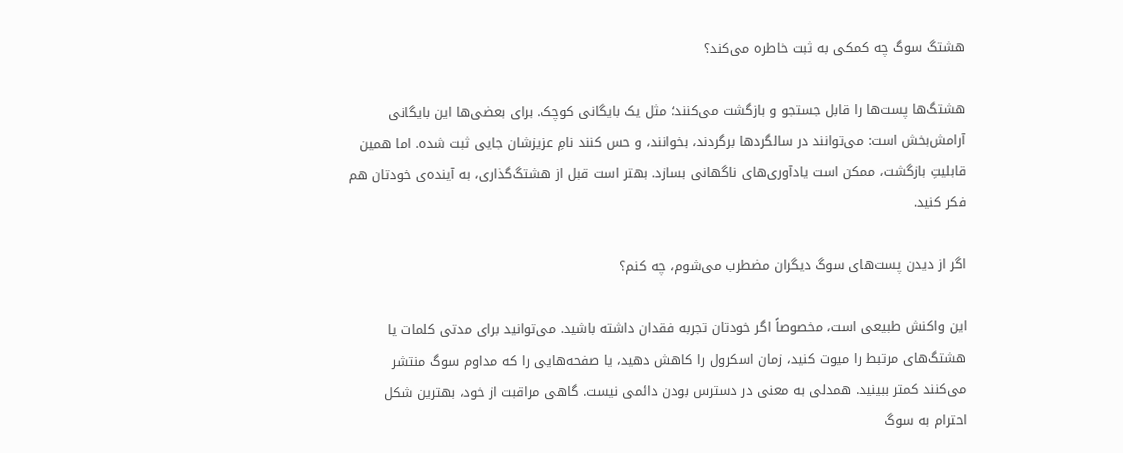هشتگ سوگ چه کمکی به ثبت خاطره می‌کند؟

هشتگ‌ها پست‌ها را قابل جستجو و بازگشت می‌کنند؛ مثل یک بایگانی کوچک. برای بعضی‌ها این بایگانی آرامش‌بخش است: می‌توانند در سالگردها برگردند، بخوانند، و حس کنند نامِ عزیزشان جایی ثبت شده. اما همین قابلیتِ بازگشت، ممکن است یادآوری‌های ناگهانی بسازد. بهتر است قبل از هشتگ‌گذاری، به آینده‌ی خودتان هم فکر کنید.

اگر از دیدن پست‌های سوگ دیگران مضطرب می‌شوم، چه کنم؟

این واکنش طبیعی است، مخصوصاً اگر خودتان تجربه فقدان داشته باشید. می‌توانید برای مدتی کلمات یا هشتگ‌های مرتبط را میوت کنید، زمان اسکرول را کاهش دهید، یا صفحه‌هایی را که مداوم سوگ منتشر می‌کنند کمتر ببینید. همدلی به معنی در دسترس بودن دائمی نیست. گاهی مراقبت از خود، بهترین شکل احترام به سوگ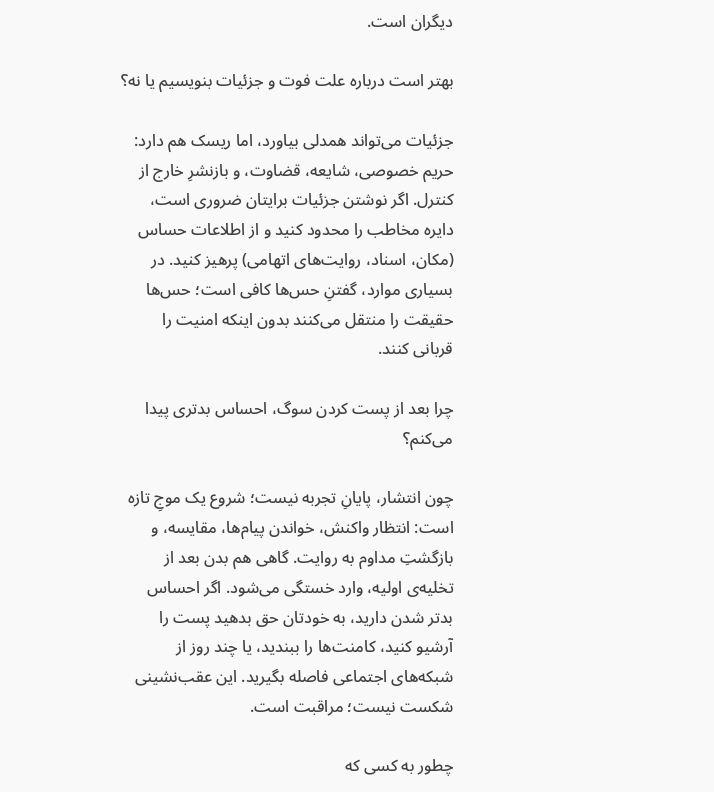دیگران است.

بهتر است درباره علت فوت و جزئیات بنویسیم یا نه؟

جزئیات می‌تواند همدلی بیاورد، اما ریسک هم دارد: حریم خصوصی، شایعه، قضاوت، و بازنشرِ خارج از کنترل. اگر نوشتن جزئیات برایتان ضروری است، دایره مخاطب را محدود کنید و از اطلاعات حساس (مکان، اسناد، روایت‌های اتهامی) پرهیز کنید. در بسیاری موارد، گفتنِ حس‌ها کافی است؛ حس‌ها حقیقت را منتقل می‌کنند بدون اینکه امنیت را قربانی کنند.

چرا بعد از پست کردن سوگ، احساس بدتری پیدا می‌کنم؟

چون انتشار، پایانِ تجربه نیست؛ شروع یک موجِ تازه است: انتظار واکنش، خواندن پیام‌ها، مقایسه، و بازگشتِ مداوم به روایت. گاهی هم بدن بعد از تخلیه‌ی اولیه، وارد خستگی می‌شود. اگر احساس بدتر شدن دارید، به خودتان حق بدهید پست را آرشیو کنید، کامنت‌ها را ببندید، یا چند روز از شبکه‌های اجتماعی فاصله بگیرید. این عقب‌نشینی شکست نیست؛ مراقبت است.

چطور به کسی که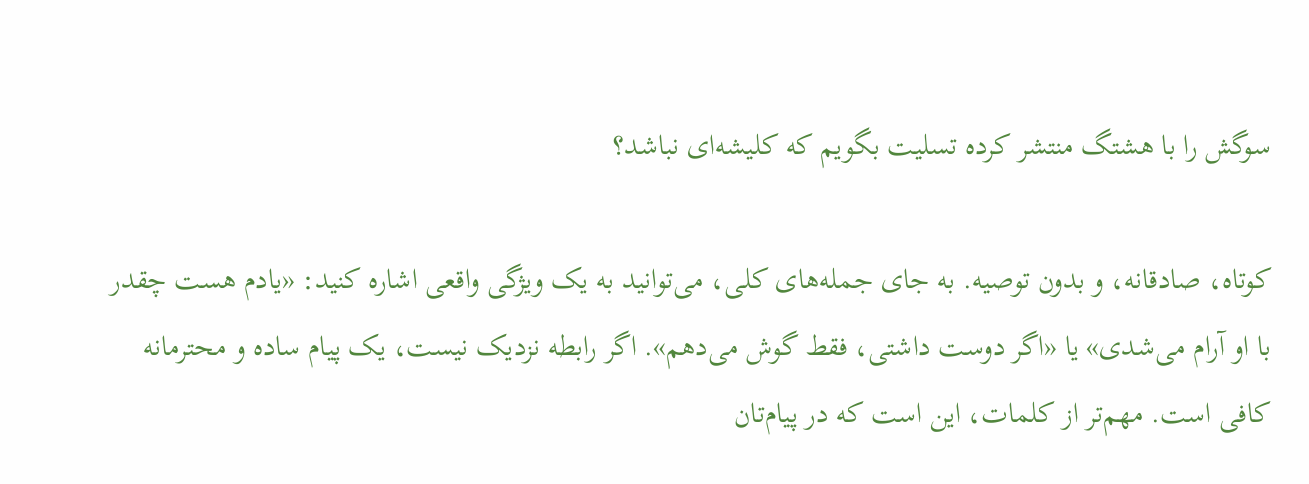سوگش را با هشتگ منتشر کرده تسلیت بگویم که کلیشه‌ای نباشد؟

کوتاه، صادقانه، و بدون توصیه. به جای جمله‌های کلی، می‌توانید به یک ویژگی واقعی اشاره کنید: «یادم هست چقدر با او آرام می‌شدی» یا «اگر دوست داشتی، فقط گوش می‌دهم». اگر رابطه نزدیک نیست، یک پیام ساده و محترمانه کافی است. مهم‌تر از کلمات، این است که در پیام‌تان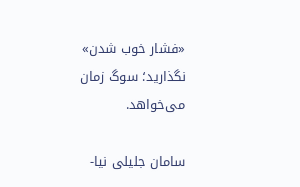«فشار خوب شدن» نگذارید؛ سوگ زمان می‌خواهد.

سامان جلیلی نیا-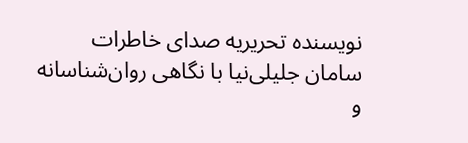نویسنده تحریریه صدای خاطرات
سامان جلیلی‌نیا با نگاهی روان‌شناسانه و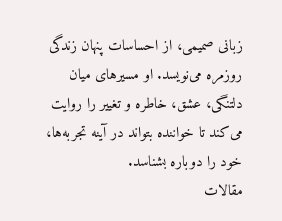زبانی صمیمی، از احساسات پنهان زندگی روزمره می‌نویسد. او مسیرهای میان دلتنگی، عشق، خاطره و تغییر را روایت می‌کند تا خواننده بتواند در آینه تجربه‌ها، خود را دوباره بشناسد.
مقالات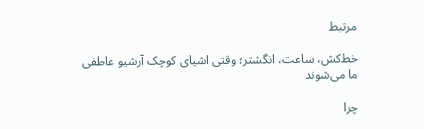مرتبط

خط‌کش، ساعت، انگشتر؛ وقتی اشیای کوچک آرشیو عاطفی ما می‌شوند

چرا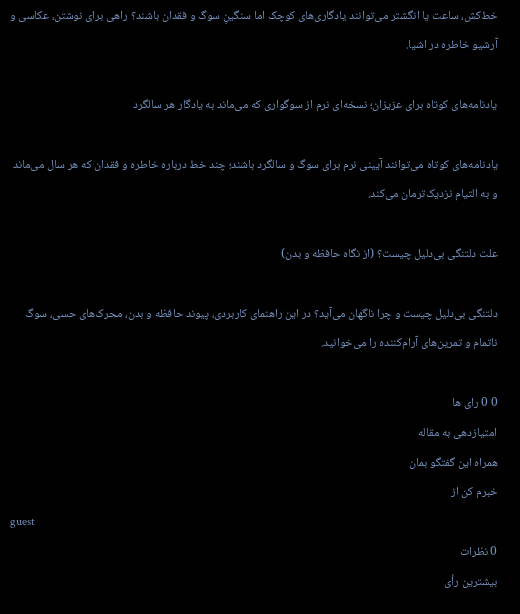خط‌کش، ساعت یا انگشتر می‌توانند یادگاری‌های کوچک اما سنگینِ سوگ و فقدان باشند؟ راهی برای نوشتن، عکاسی و آرشیو خاطره‌ در اشیا.

یادنامه‌های کوتاه برای عزیزان؛ نسخه‌ای نرم از سوگواری که می‌ماند به یادگار هر سالگرد

یادنامه‌های کوتاه می‌توانند آیینی نرم برای سوگ و سالگرد باشند؛ چند خط درباره خاطره و فقدان که هر سال می‌ماند و به التیام نزدیک‌ترمان می‌کند.

علت دلتنگی بی‌دلیل چیست؟ (از نگاه حافظه و بدن)

دلتنگی بی‌دلیل چیست و چرا ناگهان می‌آید؟ در این راهنمای کاربردی، پیوند حافظه و بدن، محرک‌های حسی، سوگ ناتمام و تمرین‌های آرام‌کننده را می‌خوانید.

0 0 رای ها
امتیازدهی به مقاله
همراه این گفتگو بمان
خبرم کن از
guest
0 نظرات
بیشترین رأی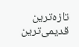تازه‌ترین قدیمی‌ترین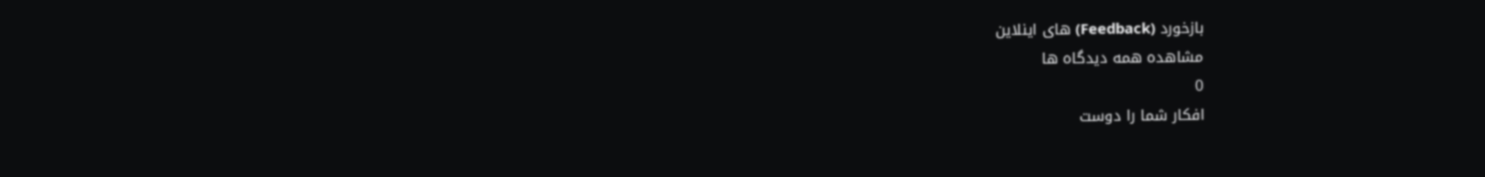بازخورد (Feedback) های اینلاین
مشاهده همه دیدگاه ها
0
افکار شما را دوست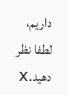داریم، لطفا نظر دهید.x